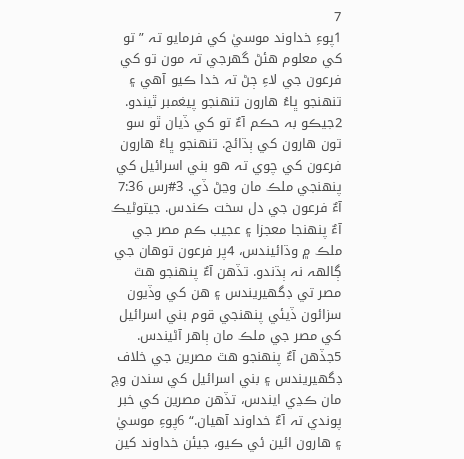7
1پوءِ خداوند موسيٰ کي فرمايو تہ ”تو کي معلوم هئڻ گھرجي تہ مون تو کي فرعون جي لاءِ ڄڻ تہ خدا ڪيو آهي ۽ تنهنجو ڀاءُ هارون تنهنجو پيغمبر ٿيندو. 2جيڪو بہ حڪم آءٌ تو کي ڏيان ٿو سو تون هارون کي ٻڌائج. تنهنجو ڀاءُ هارون فرعون کي چوي تہ هو بني اسرائيل کي پنهنجي ملڪ مان وڃڻ ڏي. 3#رس 7:36 آءٌ فرعون جي دل سخت ڪندس. جيتوڻيڪ آءٌ پنهنجا معجزا ۽ عجيب ڪم مصر جي ملڪ ۾ وڌائيندس، 4پر فرعون توهان جي ڳالهہ نہ ٻڌندو. تڏهن آءٌ پنهنجو هٿ مصر تي ڊگھيريندس ۽ هن کي وڏيون سزائون ڏيئي پنهنجي قوم بني اسرائيل کي مصر جي ملڪ مان ٻاهر آڻيندس. 5جڏهن آءٌ پنهنجو هٿ مصرين جي خلاف ڊگھيريندس ۽ بني اسرائيل کي سندن وچ مان ڪڍي ايندس، تڏهن مصرين کي خبر پوندي تہ آءٌ خداوند آهيان.“ 6پوءِ موسيٰ ۽ هارون ائين ئي ڪيو، جيئن خداوند کين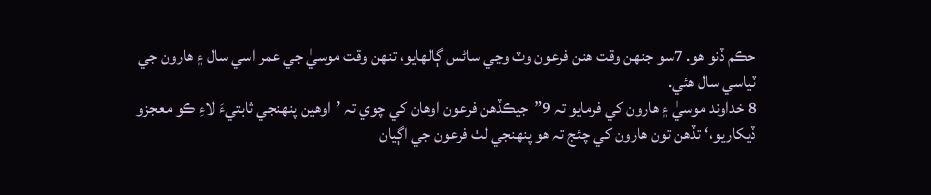حڪم ڏنو هو. 7سو جنهن وقت هنن فرعون وٽ وڃي ساڻس ڳالهايو، تنهن وقت موسيٰ جي عمر اسي سال ۽ هارون جي ٽياسي سال هئي.
8 خداوند موسيٰ ۽ هارون کي فرمايو تہ 9”جيڪڏهن فرعون اوهان کي چوي تہ ’اوهين پنهنجي ثابتيءَ لاءِ ڪو معجزو ڏيکاريو،‘ تڏهن تون هارون کي چئج تہ هو پنهنجي لٺ فرعون جي اڳيان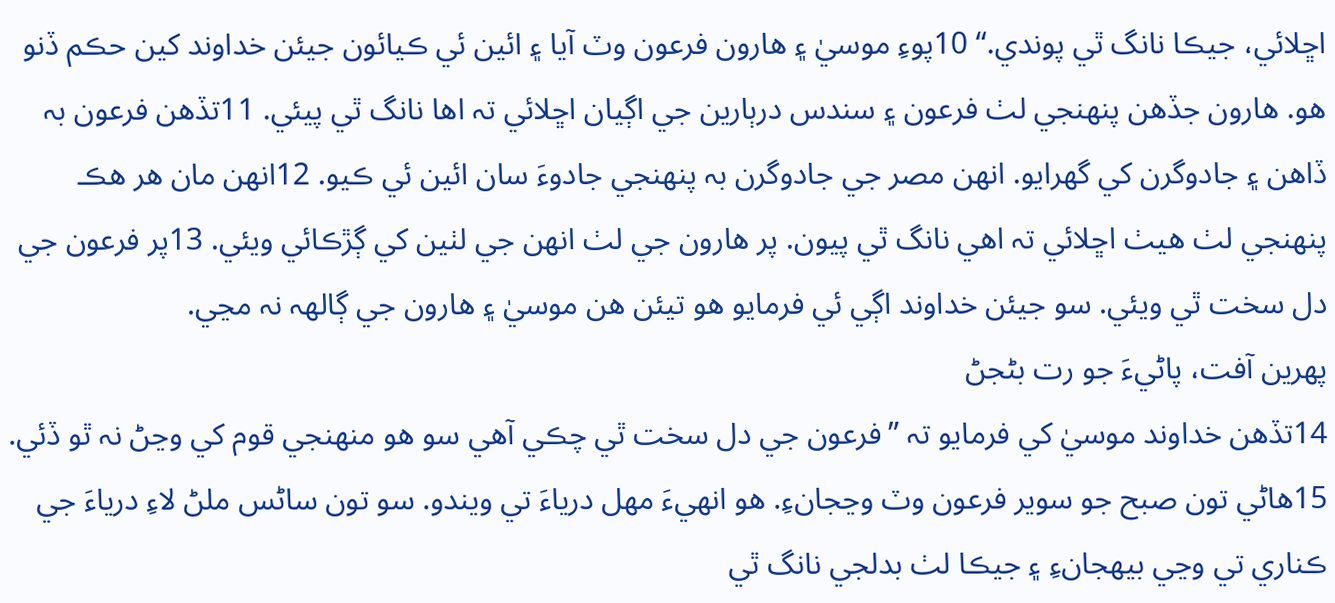اڇلائي، جيڪا نانگ ٿي پوندي.“ 10پوءِ موسيٰ ۽ هارون فرعون وٽ آيا ۽ ائين ئي ڪيائون جيئن خداوند کين حڪم ڏنو هو. هارون جڏهن پنهنجي لٺ فرعون ۽ سندس درٻارين جي اڳيان اڇلائي تہ اها نانگ ٿي پيئي. 11تڏهن فرعون بہ ڏاهن ۽ جادوگرن کي گھرايو. انهن مصر جي جادوگرن بہ پنهنجي جادوءَ سان ائين ئي ڪيو. 12انهن مان هر هڪ پنهنجي لٺ هيٺ اڇلائي تہ اهي نانگ ٿي پيون. پر هارون جي لٺ انهن جي لٺين کي ڳڙڪائي ويئي. 13پر فرعون جي دل سخت ٿي ويئي. سو جيئن خداوند اڳي ئي فرمايو هو تيئن هن موسيٰ ۽ هارون جي ڳالهہ نہ مڃي.
پهرين آفت، پاڻيءَ جو رت بڻجڻ
14تڏهن خداوند موسيٰ کي فرمايو تہ ”فرعون جي دل سخت ٿي چڪي آهي سو هو منهنجي قوم کي وڃڻ نہ ٿو ڏئي. 15هاڻي تون صبح جو سوير فرعون وٽ وڃجانءِ. هو انهيءَ مهل درياءَ تي ويندو. سو تون ساڻس ملڻ لاءِ درياءَ جي ڪناري تي وڃي بيهجانءِ ۽ جيڪا لٺ بدلجي نانگ ٿي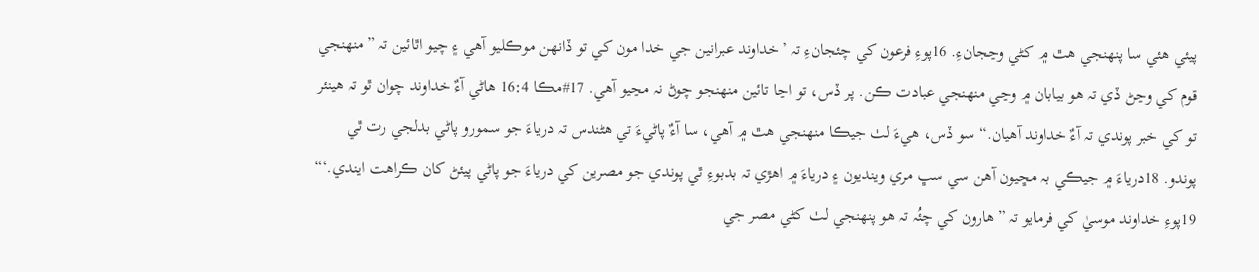پيئي هئي سا پنهنجي هٿ ۾ کڻي وڃجانءِ. 16پوءِ فرعون کي چئجانءِ تہ ’خداوند عبرانين جي خدا مون کي تو ڏانهن موڪليو آهي ۽ چيو اٿائين تہ ”منهنجي قوم کي وڃڻ ڏي تہ هو بيابان ۾ وڃي منهنجي عبادت ڪن. پر ڏس، تو اڃا تائين منهنجو چوڻ نہ مڃيو آهي. 17#مڪا 16:4 هاڻي آءٌ خداوند چوان ٿو تہ هينئر تو کي خبر پوندي تہ آءٌ خداوند آهيان.“ سو ڏس، هيءَ لٺ جيڪا منهنجي هٿ ۾ آهي، سا آءٌ پاڻيءَ تي هڻندس تہ درياءَ جو سمورو پاڻي بدلجي رت ٿي پوندو. 18درياءَ ۾ جيڪي بہ مڇيون آهن سي سڀ مري وينديون ۽ درياءَ ۾ اهڙي تہ بدبوءِ ٿي پوندي جو مصرين کي درياءَ جو پاڻي پيئڻ کان ڪراهت ايندي.‘“
19پوءِ خداوند موسيٰ کي فرمايو تہ ”هارون کي چئُہ تہ هو پنهنجي لٺ کڻي مصر جي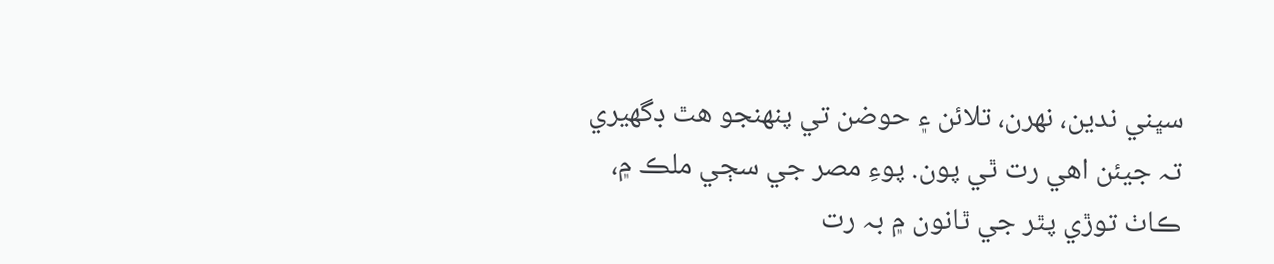سڀني ندين، نهرن، تلائن ۽ حوضن تي پنهنجو هٿ ڊگھيري تہ جيئن اهي رت ٿي پون. پوءِ مصر جي سڄي ملڪ ۾، ڪاٺ توڙي پٿر جي ٿانون ۾ بہ رت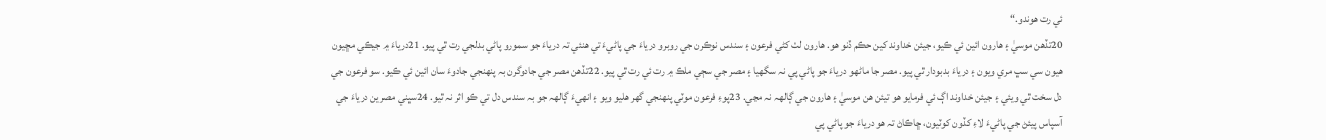ئي رت هوندو.“
20تڏهن موسيٰ ۽ هارون ائين ئي ڪيو، جيئن خداوند کين حڪم ڏنو هو. هارون لٺ کڻي فرعون ۽ سندس نوڪرن جي روبرو درياءَ جي پاڻيءَ تي هنئي تہ درياءَ جو سمورو پاڻي بدلجي رت ٿي پيو. 21درياءَ ۾ جيڪي مڇيون هيون سي سڀ مري ويون ۽ درياءَ بدبودار ٿي پيو. مصر جا ماڻهو درياءَ جو پاڻي پي نہ سگھيا ۽ مصر جي سڄي ملڪ ۾ رت ئي رت ٿي پيو. 22تڏهن مصر جي جادوگرن بہ پنهنجي جادوءَ سان ائين ئي ڪيو. سو فرعون جي دل سخت ٿي ويئي ۽ جيئن خداوند اڳ ئي فرمايو هو تيئن هن موسيٰ ۽ هارون جي ڳالهہ نہ مڃي. 23پوءِ فرعون موٽي پنهنجي گھر هليو ويو ۽ انهيءَ ڳالهہ جو بہ سندس دل تي ڪو اثر نہ ٿيو. 24سڀني مصرين درياءَ جي آسپاس پيئڻ جي پاڻيءَ لاءِ کڏون کوٽيون، ڇاڪاڻ تہ هو درياءَ جو پاڻي پي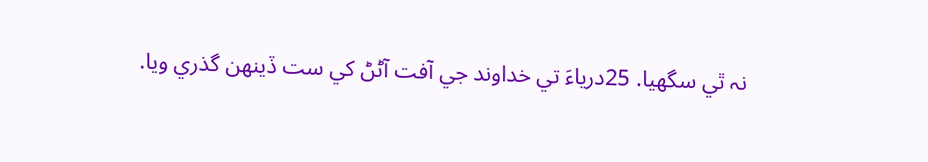نہ ٿي سگھيا. 25درياءَ تي خداوند جي آفت آڻڻ کي ست ڏينهن گذري ويا.